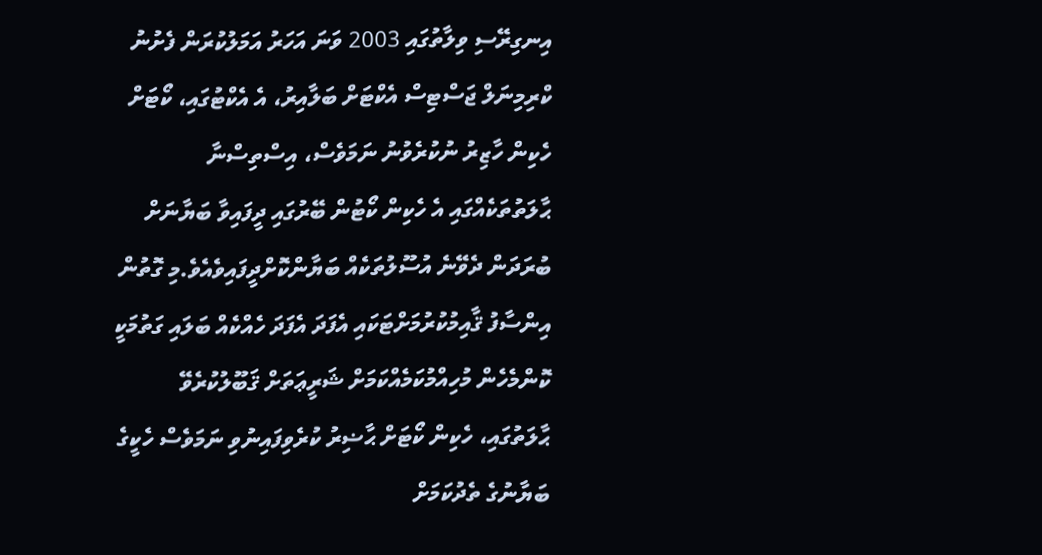އިނގިރޭސި ވިލާތުގައި 2003 ވަނަ އަހަރު އަމަލުކުރަން ފެށުނު ކްރިމިނަލް ޖަސްޓިސް އެކްޓަށް ބަލާއިރު، އެ އެކްޓުގައި، ކޯޓަށް ހެކިން ހާޒިރު ނުކުރެވުނު ނަމަވެސް، އިސްތިސްނާ ޙާލަތުތަކެއްގައި އެ ހެކިން ކޯޓުން ބޭރުގައި ދީފައިވާ ބަޔާނަށް ބުރަދަން ދެވޭނެ އުސޫލުތަކެއް ބަޔާންކޮށްދީފައިވެއެވެ.މި ގޮތުން އިންސާފު ޤާއިމުކުރުމަށްޓަކައި އެފަދަ އެފަދަ ހެއްކެއް ބަލައި ގަތުމަކީ ކޮންމެހެން މުހިއްމުކަމެއްކަމަށް ޝަރީޢަތަށް ޤަބޫލުކުރެވޭ ޙާލަތުގައި، ހެކިން ކޯޓަށް ޙާޟިރު ކުރެވިފައިނުވި ނަމަވެސް ހެކީގެ ބަޔާނުގެ ތެދުކަމަށް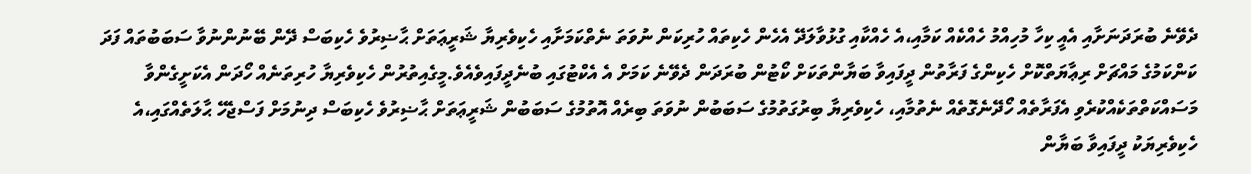ދެވޭނެ ބުރަދަނަށާއި އެއީ ކިހާ މުހިއްމު ހެއްކެއް ކަމާއި،އެ ހެއްކާއި ގުޅުވާލަދޭ އެހެން ހެކިތައް ހުރިކަން ނުވަތަ ނެތްކަމަށާއި ހެކިވެރިޔާ ޝަރީޢަތަށް ޙާޟިރުވެ ހެކިބަސް ދޭން ބޭނުންނުވާ ސަބަބުތައް ފަދަ ކަންކަމުގެ މައްޗަށް ރިޢާޔަތްކޮށް ހެކިންގެ ފަރާތުން ދީފައިވާ ބަޔާންތަކަށް ކޯޓުން ބުރަދަން ދެވޭނެ ކަމަށް އެ އެކްޓުގައި ބުނެދީފައިވެއެވެ.މީގެއިތުރުން ހެކިވެރިޔާ ހުރިތަނެއް ހޯދަން އެކަށީގެންވާ މަސައްކަތްތަކެއްކުރެވި އެފަރާތެއް ހޯދޭނެގޮތެއް ނެތުމާއި، ހެކިވެރިޔާ ބިރުގަތުމުގެ ސަބަބުން ނުވަތަ ބިރެއް އޮތުމުގެ ސަބަބުން ޝަރީޢަތަށް ޙާޟިރުވެ ހެކިބަސް ދިނުމަށް ފަސްޖެހޭ ޙާލަތެއްގައި،އެ ހެކިވެރިޔަކު ދީފައިވާ ބަޔާން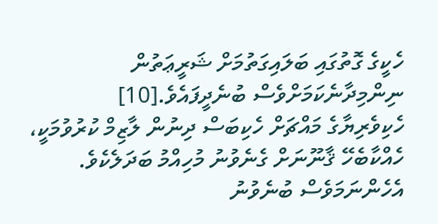ހެކީގެ ގޮތުގައި ބަލައިގަތުމަށް ޝަރީޢަތުން ނިންމިދާނެކަމަށްވެސް ބުނެދީފައެވެ.[10]
ހެކިވެރިޔާގެ މައްޗަށް ހެކިބަސް ދިނުން ލާޒިމް ކުރުވުމަކީ، ހެއްކާބެހޭ ޤާނޫނަށް ގެނެވުނު މުހިއްމު ބަދަލެކެވެ. އެހެންނަމަވެސް ބުނެވުނު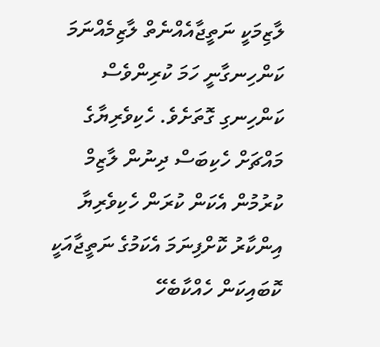ލާޒިމަކީ ނަތީޖާއެއްނެތް ލާޒިމެއްނަމަ ކަންހިނގާނީ ހަމަ ކުރިންވެސް ކަންހިނގި ގޮތަށެވެ. ހެކިވެރިޔާގެ މައްޗަށް ހެކިބަސް ދިނުން ލާޒިމް ކުރުމުން އެކަން ކުރަން ހެކިވެރިޔާ އިންކާރު ކޮށްފިނަމަ އެކަމުގެ ނަތީޖާއަކީ ކޮބައިކަން ހެއްކާބެހޭ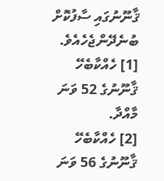ޤާނޫނުގައި ސާފުކޮށް ބުނެދޭންޖެހެއެވެ.
[1] ހެއްކާބެހޭ ޤާނޫނުގެ 52 ވަނަ މާއްދާ.
[2] ހެއްކާބެހޭ ޤާނޫނުގެ 56 ވަނަ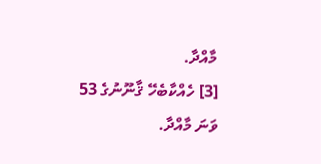މާއްދާ.
[3] ހެއްކާބެހޭ ޤާނޫނުގެ 53 ވަނަ މާއްދާ.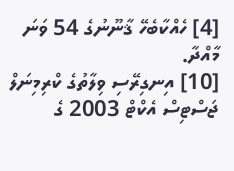[4] ހެއްކާބެހޭ ޤާނޫނުގެ 54 ވަނަ މާއްދާ.
[10] އިނގިރޭސި ވިލާތުގެ ކްރިމިނަލް ޖަސްޓިސް އެކްޓް 2003 ގެ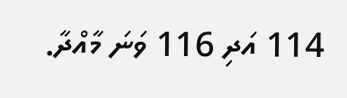114 އަދި 116 ވަނަ މާއްދާ.